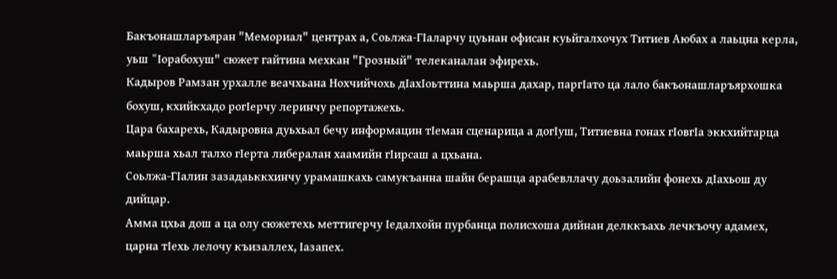Бакъонашларъяран "Мемориал" центрах а, Соьлжа-ГIаларчу цуьнан офисан куьйгалхочух Титиев Аюбах а лаьцна керла, уьш "Iорабохуш" сюжет гайтина мехкан "Грозный" телеканалан эфирехь.
Кадыров Рамзан урхалле веачхьана Нохчийчохь дIахIоьттина маьрша дахар, паргIато ца лало бакъонашларъярхошка бохуш, кхийкхадо рогIерчу леринчу репортажехь.
Цара бахарехь, Кадыровна дуьхьал бечу информацин тIеман сценарица а догIуш, Титиевна гонах гIовгIа эккхийтарца маьрша хьал талхо гIерта либералан хаамийн гIирсаш а цхьана.
Соьлжа-ГIалин зазадаьккхинчу урамашкахь самукъанна шайн берашца арабевллачу доьзалийн фонехь дIахьош ду дийцар.
Амма цхьа дош а ца олу сюжетехь меттигерчу Iедалхойн пурбанца полисхоша дийнан делккъахь лечкъочу адамех, царна тIехь лелочу къизаллех, Iазапех.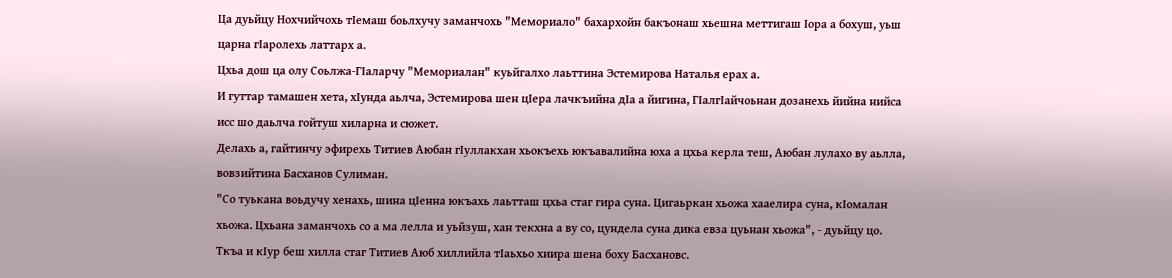Ца дуьйцу Нохчийчохь тIемаш боьлхучу заманчохь "Мемориало" бахархойн бакъонаш хьешна меттигаш Iора а бохуш, уьш царна гIаролехь латтарх а.
Цхьа дош ца олу Соьлжа-ГIаларчу "Мемориалан" куьйгалхо лаьттина Эстемирова Наталья ерах а.
И гуттар тамашен хета, хIунда аьлча, Эстемирова шен цIера лачкъийна дIа а йигина, ГIалгIайчоьнан дозанехь йийна нийса исс шо даьлча гойтуш хиларна и сюжет.
Делахь а, гайтинчу эфирехь Титиев Аюбан гIуллакхан хьокъехь юкъавалийна юха а цхьа керла теш, Аюбан лулахо ву аьлла, вовзийтина Басханов Сулиман.
"Со туькана воьдучу хенахь, шина цIенна юкъахь лаьтташ цхьа стаг гира суна. Цигаьркан хьожа хааелира суна, кIомалан хьожа. Цхьана заманчохь со а ма лелла и уьйзуш, хан текхна а ву со, цундела суна дика евза цуьнан хьожа", - дуьйцу цо.
Ткъа и кIур беш хилла стаг Титиев Аюб хиллийла тIаьхьо хиира шена боху Басхановс.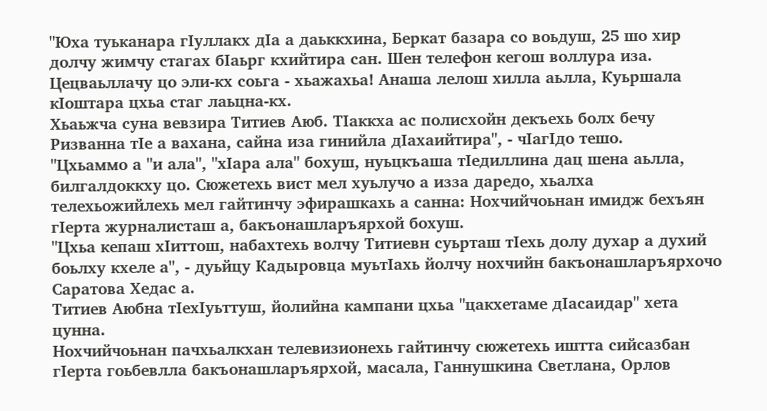"Юха туьканара гIуллакх дIа а даьккхина, Беркат базара со воьдуш, 25 шо хир долчу жимчу стагах бIаьрг кхийтира сан. Шен телефон кегош воллура иза. Цецваьллачу цо эли-кх соьга - хьажахьа! Анаша лелош хилла аьлла, Куьршала кIоштара цхьа стаг лаьцна-кх.
Хьаьжча суна вевзира Титиев Аюб. ТIаккха ас полисхойн декъехь болх бечу Ризванна тIе а вахана, сайна иза гинийла дIахаийтира", - чIагIдо тешо.
"Цхьаммо а "и ала", "хIара ала" бохуш, нуьцкъаша тIедиллина дац шена аьлла, билгалдоккху цо. Сюжетехь вист мел хуьлучо а изза даредо, хьалха телехьожийлехь мел гайтинчу эфирашкахь а санна: Нохчийчоьнан имидж бехъян гIерта журналисташ а, бакъонашларъярхой бохуш.
"Цхьа кепаш хIиттош, набахтехь волчу Титиевн суьрташ тIехь долу духар а духий боьлху кхеле а", - дуьйцу Кадыровца муьтIахь йолчу нохчийн бакъонашларъярхочо Саратова Хедас а.
Титиев Аюбна тIехIуьттуш, йолийна кампани цхьа "цакхетаме дIасаидар" хета цунна.
Нохчийчоьнан пачхьалкхан телевизионехь гайтинчу сюжетехь иштта сийсазбан гIерта гоьбевлла бакъонашларъярхой, масала, Ганнушкина Светлана, Орлов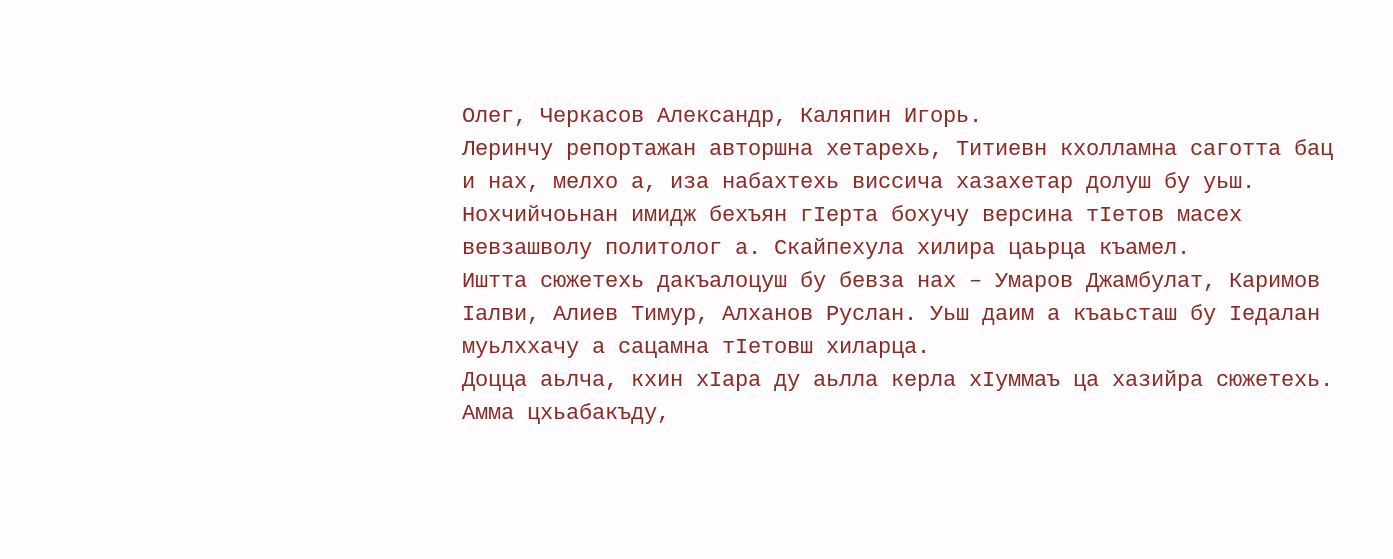Олег, Черкасов Александр, Каляпин Игорь.
Леринчу репортажан авторшна хетарехь, Титиевн кхолламна саготта бац и нах, мелхо а, иза набахтехь виссича хазахетар долуш бу уьш.
Нохчийчоьнан имидж бехъян гIерта бохучу версина тIетов масех вевзашволу политолог а. Скайпехула хилира цаьрца къамел.
Иштта сюжетехь дакъалоцуш бу бевза нах – Умаров Джамбулат, Каримов Iалви, Алиев Тимур, Алханов Руслан. Уьш даим а къаьсташ бу Iедалан муьлххачу а сацамна тIетовш хиларца.
Доцца аьлча, кхин хIара ду аьлла керла хIуммаъ ца хазийра сюжетехь.
Амма цхьабакъду,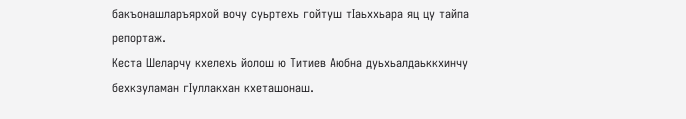бакъонашларъярхой вочу суьртехь гойтуш тIаьххьара яц цу тайпа репортаж.
Кеста Шеларчу кхелехь йолош ю Титиев Аюбна дуьхьалдаьккхинчу бехкзуламан гIуллакхан кхеташонаш.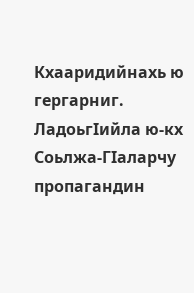Кхааридийнахь ю гергарниг. ЛадоьгIийла ю-кх Соьлжа-ГIаларчу пропагандин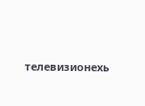телевизионехь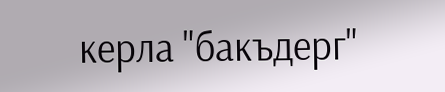керла "бакъдерг"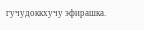гучудоккхучу эфирашка.